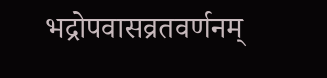भद्रोपवासव्रतवर्णनम्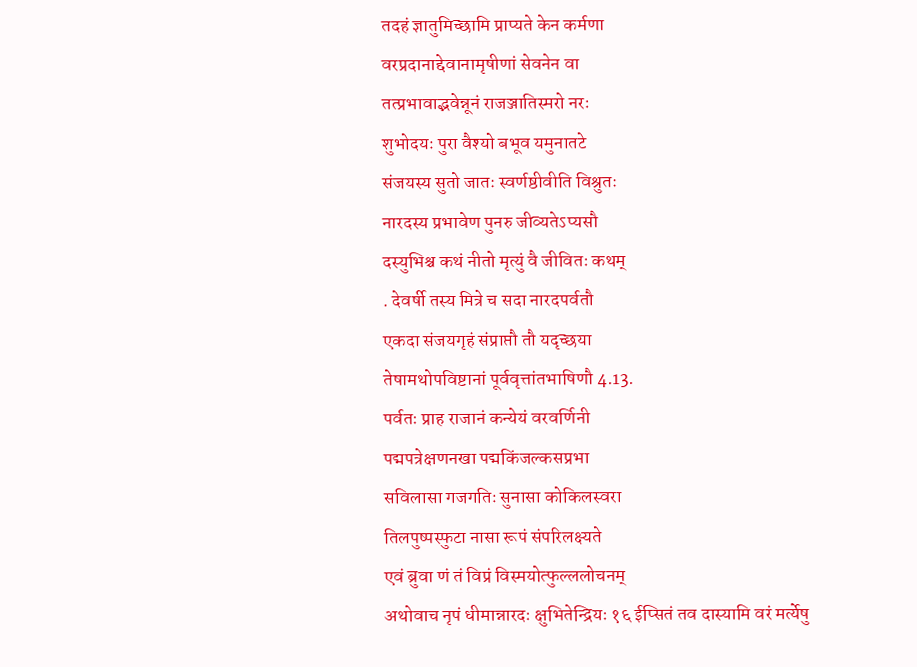तदहं ज्ञातुमिच्छामि प्राप्यते केन कर्मणा
वरप्रदानाद्देवानामृषीणां सेवनेन वा
तत्प्रभावाद्भवेन्नूनं राजञ्जातिस्मरो नरः
शुभोदयः पुरा वैश्यो बभूव यमुनातटे
संजयस्य सुतो जातः स्वर्णष्ठीवीति विश्रुतः
नारदस्य प्रभावेण पुनरु जीव्यतेऽप्यसौ
दस्युभिश्च कथं नीतो मृत्युं वै जीवितः कथम्
. देवर्षी तस्य मित्रे च सदा नारदपर्वतौ
एकदा संजयगृहं संप्राप्तौ तौ यदृच्छया
तेषामथोपविष्टानां पूर्ववृत्तांतभाषिणौ 4.13.
पर्वतः प्राह राजानं कन्येयं वरवर्णिनी
पद्मपत्रेक्षणनखा पद्मकिंजल्कसप्रभा
सविलासा गजगतिः सुनासा कोकिलस्वरा
तिलपुष्पस्फुटा नासा रूपं संपरिलक्ष्यते
एवं ब्रुवा णं तं विप्रं विस्मयोत्फुल्ललोचनम्
अथोवाच नृपं धीमान्नारदः क्षुभितेन्द्रियः १६ ईप्सितं तव दास्यामि वरं मर्त्येषु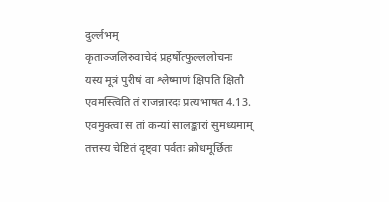दुर्ल्लभम्
कृताञ्जलिरुवाचेदं प्रहर्षोत्फुल्ललोचनः
यस्य मूत्रं पुरीषं वा श्लेष्माणं क्षिपति क्षितौ
एवमस्त्विति तं राजन्नारदः प्रत्यभाषत 4.13.
एवमुक्त्वा स तां कन्यां सालङ्कारां सुमध्यमाम्
तत्तस्य चेष्टितं दृष्ट्वा पर्वतः क्रोधमूर्छितः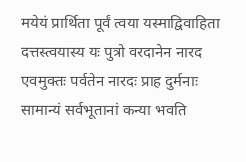मयेयं प्रार्थिता पूर्वं त्वया यस्माद्विवाहिता
दत्तस्त्वयास्य यः पुत्रो वरदानेन नारद
एवमुक्तः पर्वतेन नारदः प्राह दुर्मनाः
सामान्यं सर्वभूतानां कन्या भवति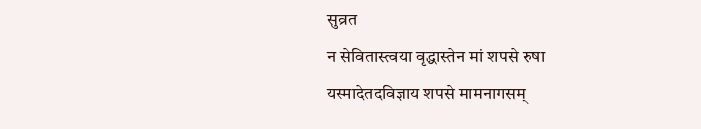सुव्रत
न सेवितास्त्वया वृद्धास्तेन मां शपसे रुषा
यस्मादेतदविज्ञाय शपसे मामनागसम्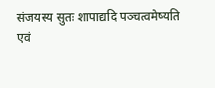संजयस्य सुतः शापाद्यदि पञ्चत्वमेष्यति
एवं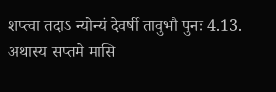शप्त्वा तदाऽ न्योन्यं देवर्षी तावुभौ पुनः 4.13.
अथास्य सप्तमे मासि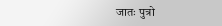जातः पुत्रो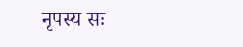नृपस्य सः